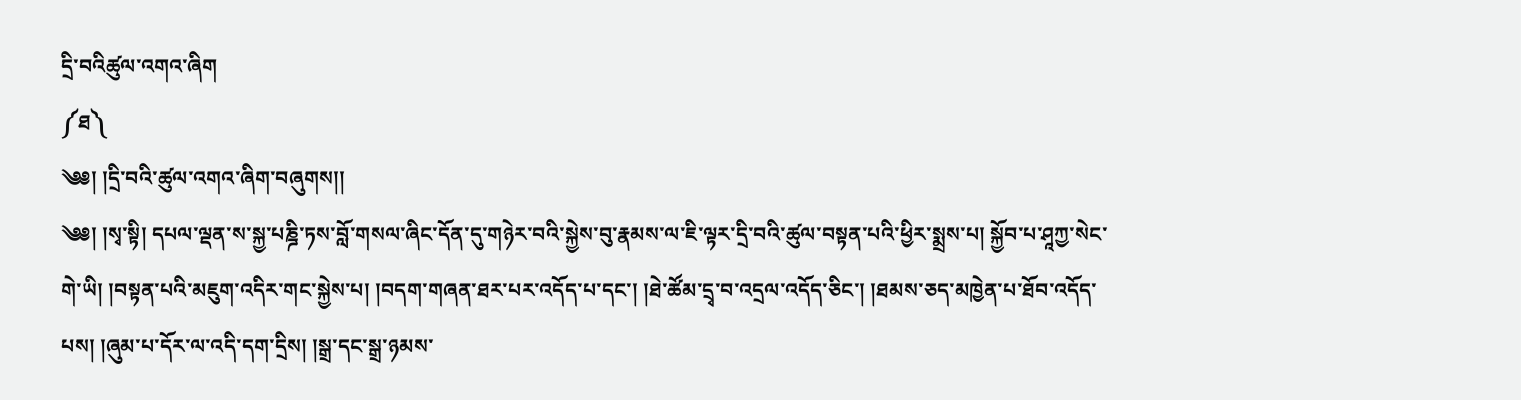དྲི་བའིཚུལ་འགའ་ཞིག
༼ཐ༽
༄༅། །དྲི་བའི་ཚུལ་འགའ་ཞིག་བཞུགས།།
༄༅། །སྭ་སྟི། དཔལ་ལྡན་ས་སྐྱ་པཎྜི་ཏས་བློ་གསལ་ཞིང་དོན་དུ་གཉེར་བའི་སྐྱེས་བུ་རྣམས་ལ་ཇི་ལྟར་དྲི་བའི་ཚུལ་བསྟན་པའི་ཕྱིར་སྨྲས་པ། སྐྱོབ་པ་ཤཱཀྱ་སེང་གེ་ཡི། །བསྟན་པའི་མཇུག་འདིར་གང་སྐྱེས་པ། །བདག་གཞན་ཐར་པར་འདོད་པ་དང་། །ཐེ་ཚོམ་དྲྭ་བ་འདྲལ་འདོད་ཅིང་། །ཐམས་ཅད་མཁྱེན་པ་ཐོབ་འདོད་པས། །ཞུམ་པ་དོར་ལ་འདི་དག་དྲིས། །སྒྲ་དང་སྒྲ་ཉམས་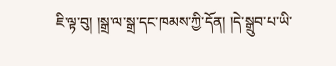ཇི་ལྟ་བུ། །སྒྲ་ལ་སྒྲ་དང་ཁམས་ཀྱི་དོན། །དེ་སྒྲུབ་པ་ཡི་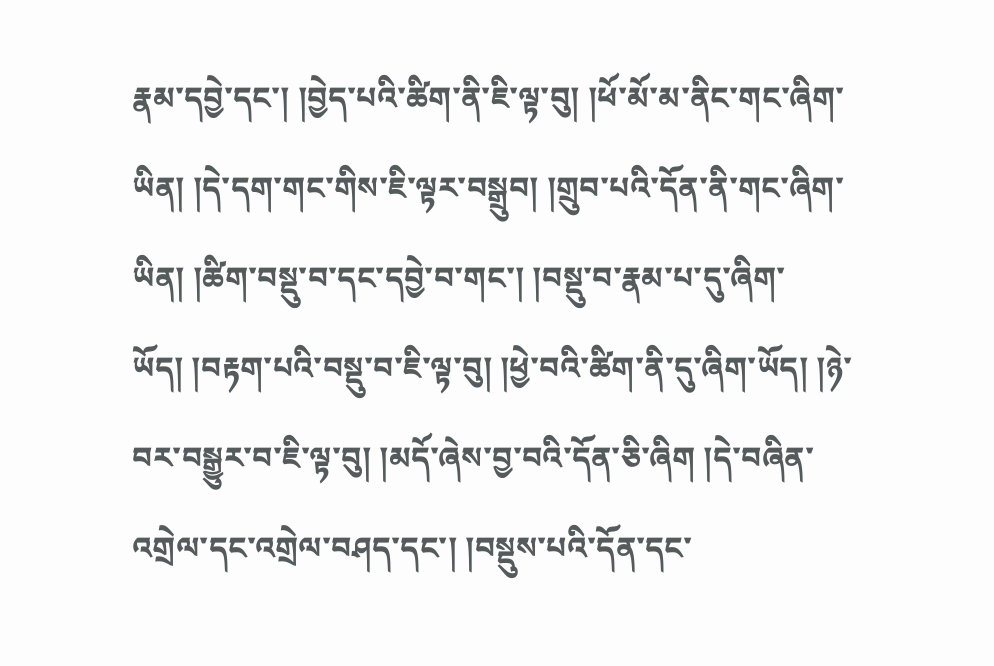རྣམ་དབྱེ་དང་། །བྱེད་པའི་ཚིག་ནི་ཇི་ལྟ་བུ། །ཕོ་མོ་མ་ནིང་གང་ཞིག་ཡིན། །དེ་དག་གང་གིས་ཇི་ལྟར་བསྒྲུབ། །གྲུབ་པའི་དོན་ནི་གང་ཞིག་ཡིན། །ཚིག་བསྡུ་བ་དང་དབྱེ་བ་གང་། །བསྡུ་བ་རྣམ་པ་དུ་ཞིག་ཡོད། །བརྟག་པའི་བསྡུ་བ་ཇི་ལྟ་བུ། །ཕྱེ་བའི་ཚིག་ནི་དུ་ཞིག་ཡོད། །ཉེ་བར་བསྒྱུར་བ་ཇི་ལྟ་བུ། །མདོ་ཞེས་བྱ་བའི་དོན་ཅི་ཞིག །དེ་བཞིན་འགྲེལ་དང་འགྲེལ་བཤད་དང་། །བསྡུས་པའི་དོན་དང་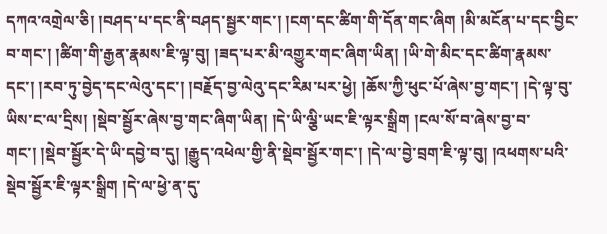དཀའ་འགྲེལ་ཅི། །བཤད་པ་དང་ནི་བཤད་སྦྱར་གང་། །ངག་དང་ཚིག་གི་དོན་གང་ཞིག །མི་མངོན་པ་དང་བྱིང་བ་གང་། །ཚིག་གི་རྒྱན་རྣམས་ཇི་ལྟ་བུ། །ཟད་པར་མི་འགྱུར་གང་ཞིག་ཡིན། །ཡི་གེ་མིང་དང་ཚིག་རྣམས་དང་། །རབ་ཏུ་བྱེད་དང་ལེའུ་དང་། །བརྗོད་བྱ་ལེའུ་དང་རིམ་པར་ཕྱེ། །ཆོས་ཀྱི་ཕུང་པོ་ཞེས་བྱ་གང་། །དེ་ལྟ་བུ་ཡིས་ང་ལ་དྲིས། །སྡེབ་སྦྱོར་ཞེས་བྱ་གང་ཞིག་ཡིན། །དེ་ཡི་ལྕི་ཡང་ཇི་ལྟར་སྒྲིག །ངལ་སོ་བ་ཞེས་བྱ་བ་གང་། །སྡེབ་སྦྱོར་དེ་ཡི་དབྱེ་བ་དུ། །རྒྱུད་འཕེལ་གྱི་ནི་སྡེབ་སྦྱོར་གང་། །དེ་ལ་བྱེ་བྲག་ཇི་ལྟ་བུ། །འཕགས་པའི་སྡེབ་སྦྱོར་ཇི་ལྟར་སྒྲིག །དེ་ལ་ཕྱེ་ན་དུ་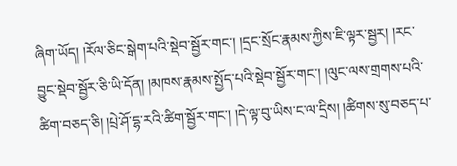ཞིག་ཡོད། །རོལ་ཅིང་སྒེག་པའི་སྡེབ་སྦྱོར་གང་། །དྲང་སྲོང་རྣམས་ཀྱིས་ཇི་ལྟར་སྦྱར། །རང་བྱུང་སྡེབ་སྦྱོར་ཅི་ཡི་དོན། །མཁས་རྣམས་སྤྱོད་པའི་སྡེབ་སྦྱོར་གང་། །ལུང་ལས་གྲགས་པའི་ཚིག་བཅད་ཅི། །པྲེ་ཤོ་དྷ་རའི་ཚིག་སྦྱོར་གང་། །དེ་ལྟ་བུ་ཡིས་ང་ལ་དྲིས། །ཚིགས་སུ་བཅད་པ་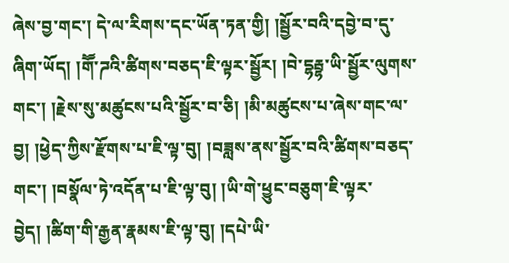ཞེས་བྱ་གང་། དེ་ལ་རིགས་དང་ཡོན་ཏན་གྱི། །སྦྱོར་བའི་དབྱེ་བ་དུ་ཞིག་ཡོད། །གཽ་ཌའི་ཚིགས་བཅད་ཇི་ལྟར་སྦྱོར། །བེ་དྷརྦྷ་ཡི་སྦྱོར་ལུགས་གང་། །རྗེས་སུ་མཚུངས་པའི་སྦྱོར་བ་ཅི། །མི་མཚུངས་པ་ཞེས་གང་ལ་བྱ། །ཕྱེད་ཀྱིས་རྫོགས་པ་ཇི་ལྟ་བུ། །བཟླས་ནས་སྦྱོར་བའི་ཚིགས་བཅད་གང་། །བསྣོལ་ཏེ་འདོན་པ་ཇི་ལྟ་བུ། །ཡི་གེ་ཕྱུང་བཅུག་ཇི་ལྟར་བྱེད། །ཚིག་གི་རྒྱན་རྣམས་ཇི་ལྟ་བུ། །དཔེ་ཡི་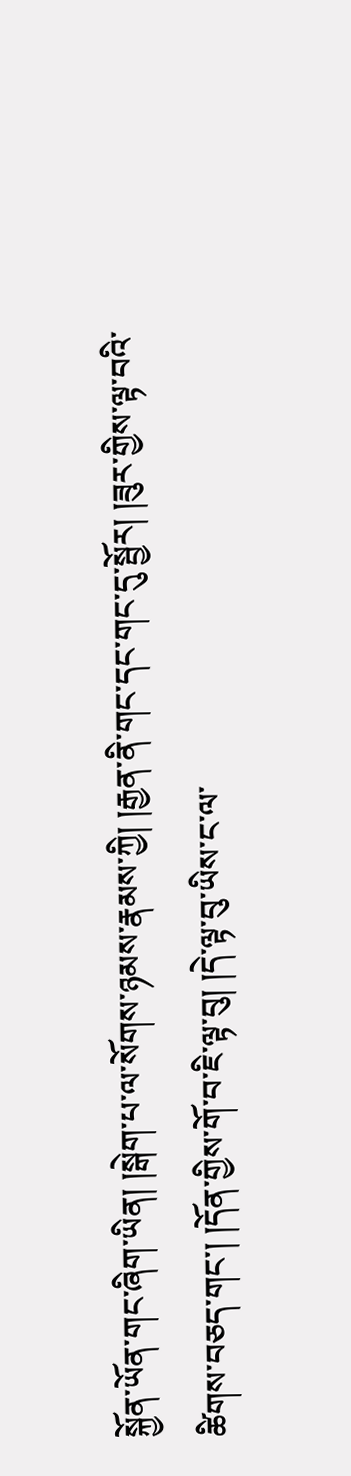སྐྱོན་ཡོན་གང་ཞིག་ཡིན། །སྒེག་པ་ལ་སོགས་ཉམས་རྣམས་ཀྱི། །རྒྱན་ནི་གང་དང་གང་དུ་སྦྱོར། །ཟུར་གྱིས་ལྟ་བའི་ཚིགས་བཅད་གང་། །དོན་གྱིས་གོ་བ་ཇི་ལྟ་བུ། །དེ་ལྟ་བུ་ཡིས་ང་ལ་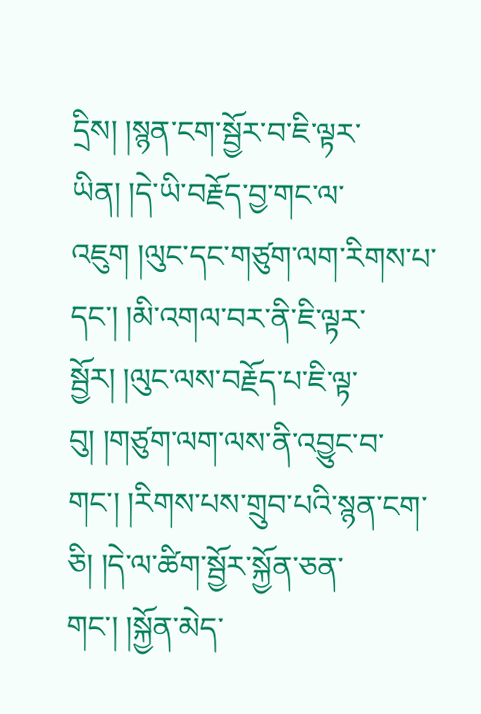དྲིས། །སྙན་ངག་སྦྱོར་བ་ཇི་ལྟར་ཡིན། །དེ་ཡི་བརྗོད་བྱ་གང་ལ་འཇུག །ལུང་དང་གཙུག་ལག་རིགས་པ་དང་། །མི་འགལ་བར་ནི་ཇི་ལྟར་སྦྱོར། །ལུང་ལས་བརྗོད་པ་ཇི་ལྟ་བུ། །གཙུག་ལག་ལས་ནི་འབྱུང་བ་གང་། །རིགས་པས་གྲུབ་པའི་སྙན་ངག་ཅི། །དེ་ལ་ཚིག་སྦྱོར་སྐྱོན་ཅན་གང་། །སྐྱོན་མེད་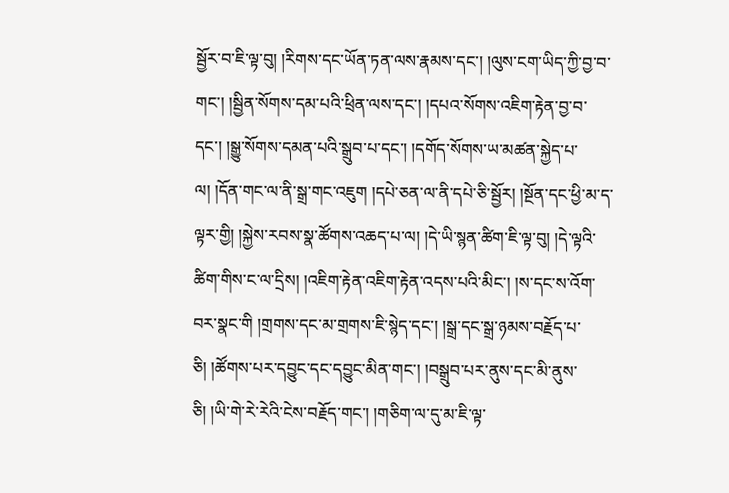སྦྱོར་བ་ཇི་ལྟ་བུ། །རིགས་དང་ཡོན་ཏན་ལས་རྣམས་དང་། །ལུས་ངག་ཡིད་ཀྱི་བྱ་བ་གང་། །སྦྱིན་སོགས་དམ་པའི་ཕྲིན་ལས་དང་། །དཔའ་སོགས་འཇིག་རྟེན་བྱ་བ་དང་། །སྒྱུ་སོགས་དམན་པའི་སྒྲུབ་པ་དང་། །དགོད་སོགས་ཡ་མཚན་སྐྱེད་པ་ལ། །དོན་གང་ལ་ནི་སྒྲ་གང་འཇུག །དཔེ་ཅན་ལ་ནི་དཔེ་ཅི་སྦྱོར། །སྔོན་དང་ཕྱི་མ་ད་ལྟར་གྱི། །སྐྱེས་རབས་སྣ་ཚོགས་འཆད་པ་ལ། །དེ་ཡི་སྙན་ཚིག་ཇི་ལྟ་བུ། །དེ་ལྟའི་ཚིག་གིས་ང་ལ་དྲིས། །འཇིག་རྟེན་འཇིག་རྟེན་འདས་པའི་མིང་། །ས་དང་ས་འོག་བར་སྣང་གི །གྲགས་དང་མ་གྲགས་ཇི་སྙེད་དང་། །སྒྲ་དང་སྒྲ་ཉམས་བརྗོད་པ་ཅི། །ཚོགས་པར་དབྱུང་དང་དབྱུང་མིན་གང་། །བསྒྲུབ་པར་ནུས་དང་མི་ནུས་ཅི། །ཡི་གེ་རེ་རེའི་ངེས་བརྗོད་གང་། །གཅིག་ལ་དུ་མ་ཇི་ལྟ་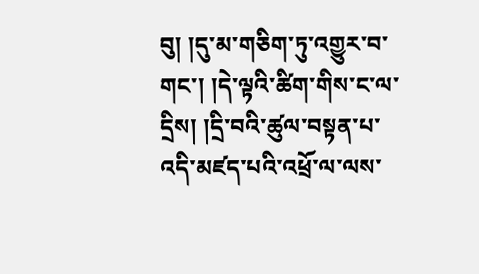བུ། །དུ་མ་གཅིག་ཏུ་འགྱུར་བ་གང་། །དེ་ལྟའི་ཚིག་གིས་ང་ལ་དྲིས། །དྲི་བའི་ཚུལ་བསྟན་པ་འདི་མཛད་པའི་འཕྲོ་ལ་ལས་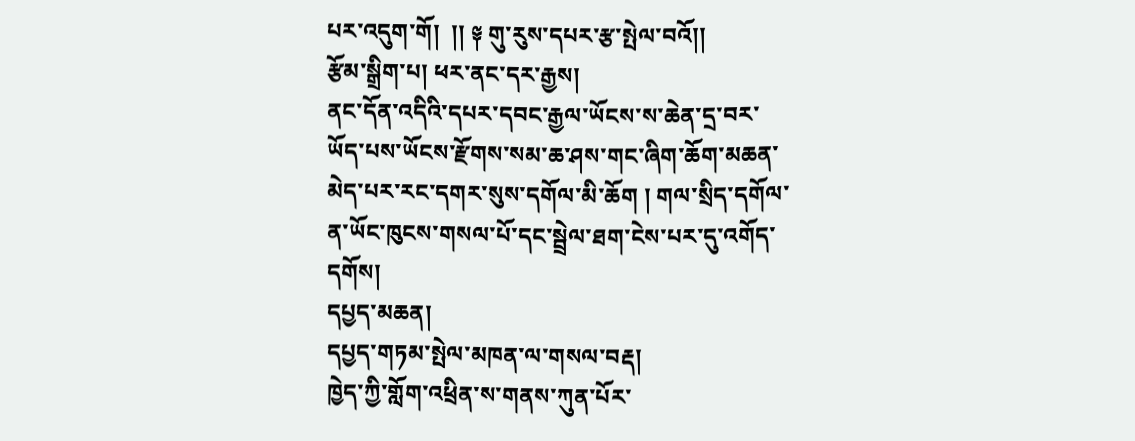པར་འདུག་གོ།  །། ༈ གུ་རུས་དཔར་རྩ་སྤེལ་བའོ།།
རྩོམ་སྒྲིག་པ། ཕར་ནང་དར་རྒྱས།
ནང་དོན་འདིའི་དཔར་དབང་རྒྱལ་ཡོངས་ས་ཆེན་དྲ་བར་ཡོད་པས་ཡོངས་རྫོགས་སམ་ཆ་ཤས་གང་ཞིག་ཆོག་མཆན་མེད་པར་རང་དགར་སུས་དགོལ་མི་ཆོག ། གལ་སྲིད་དགོལ་ན་ཡོང་ཁུངས་གསལ་པོ་དང་སྦྲེལ་ཐག་ངེས་པར་དུ་འགོད་དགོས།
དཔྱད་མཆན།
དཔྱད་གཏམ་སྤེལ་མཁན་ལ་གསལ་བརྡ།
ཁྱེད་ཀྱི་གློག་འཕྲིན་ས་གནས་ཀུན་པོར་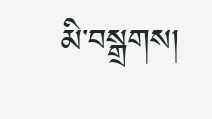མི་བསྒྲགས།